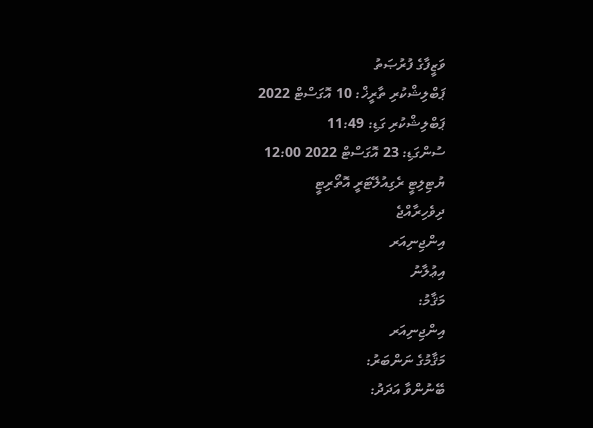ވަޒީފާގެ ފުރުޞަތު
ޕަބްލިޝްކުރި ތާރީޚް: 10 އޮގަސްޓް 2022
ޕަބްލިޝްކުރި ގަޑި: 11:49
ސުންގަޑި: 23 އޮގަސްޓް 2022 12:00
ޔުޓިލިޓީ ރެގިއުލޭޓަރީ އޮތޯރިޓީ
ދިވެހިރާއްޖެ
އިންޖިނިއަރ
އިޢުލާނު
މަޤާމު:
އިންޖިނިއަރ
މަޤާމުގެ ނަންބަރު:
ބޭނުންވާ އަދަދު: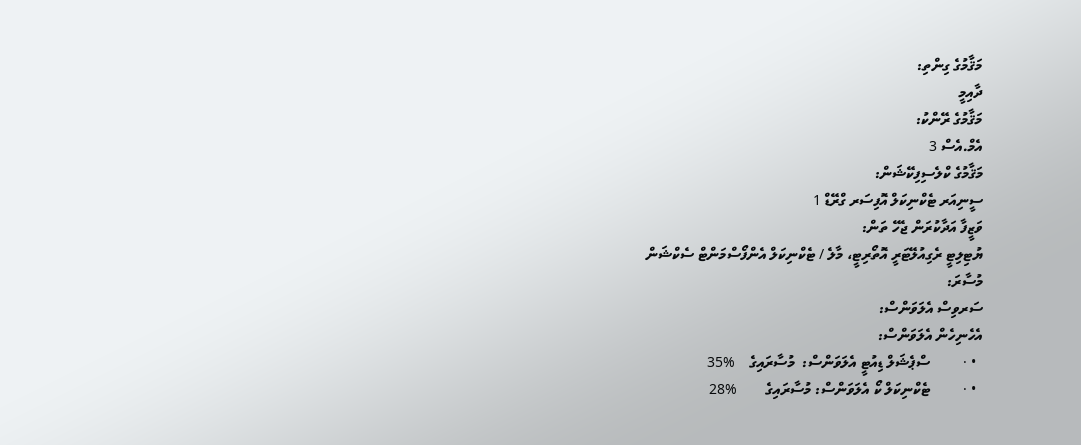މަޤާމުގެ ގިންތި:
ދާއިމީ
މަޤާމުގެ ރޭންކު:
އެމް.އެސް 3
މަޤާމުގެ ކްލެސިފިކޭޝަން:
ސީނިއަރ ޓެކްނިކަލް އޮފިސަރ ގްރޭޑް 1
ވަޒީފާ އަދާކުރަން ޖެހޭ ތަން:
ޔުޓިލިޓީ ރެގިއުލޭޓަރީ އޮތޯރިޓީ، މާލެ / ޓެކްނިކަލް އެންފޯސްމަންޓް ސެކްޝަން
މުސާރަ:
ސަރވިސް އެލަވަންސް:
އެހެނިހެން އެލަވަންސް:
  • ·         ސްޕެޝަލް ޑިއުޓީ އެލަވަންސް:  މުސާރައިގެ    %35
  • ·         ޓެކްނިކަލް ކޯ އެލަވަންސް: މުސާރައިގެ        %28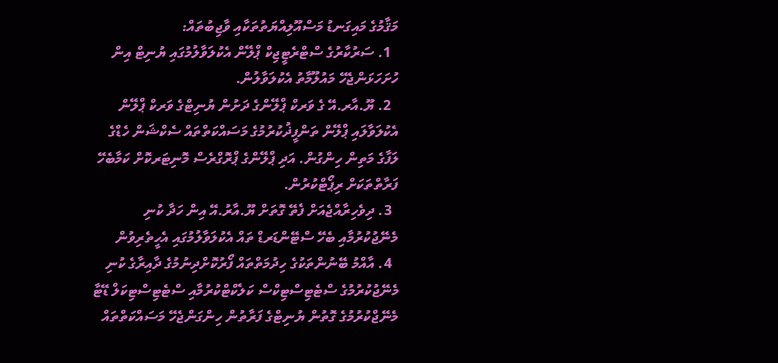މަޤާމުގެ މައިގަނޑު މަސްއޫލިއްޔަތުތަކާއި ވާޖިބުތައް:
  1. ސަރުކާރުގެ ސްޓްރެޓީޖިކް ޕްލޭން އެކުލަވާލުމުގައި ޔުނިޓް އިން ހުށަހަޅަންޖެހޭ މައުލޫމާތު އެކުލަވާލުން.
  2. ޔޫ.އާރ.އޭ ގެ ވަރކް ޕްލޭންގެ ދަށުން ޔުނިޓްގެ ވަރކް ޕްލޭން އެކުލަވާލައި ޕްލޭން ތަންފީޛުކުރުމުގެ މަސައްކަތްތައް ސެކްޝަން ހެޑްގެ ލަފާގެ މަތިން ހިންގުން. އަދި ޕްލޭންގެ ޕްރޮގްރެސް މޮނިޓަރކޮށް ކަމާބެހޭ ފަރާތްތަކަށް ރިޕޯޓްކުރުން.
  3. ދިވެހިރާއްޖެއަށް ފެތޭ ގޮތަށް ޔޫ.އާރު.އޭ އިން ހަދާ ކުނި މެނޭޖުކުރުމާއި ބެހޭ ސްޓޭންޑަރޑް ތައް އެކުލަވާލުމުގައި އެހީތެރިވުން
  4. އާއްމު ބޭނުންތަކުގެ ހިދުމަތްތައް ފޯރުކޮށްދިނުމުގެ ދާއިރާގެ ކުނި މެނޭޖުކުރުމުގެ ސްޓެޓިސްޓިކްސް ކަލެކްޓްކުރުމާއި ސްޓެޓިސްޓިކަލް ޑޭޓާ މެނޭޖްކުރުމުގެ ގޮތުން ޔުނިޓްގެ ފަރާތުން ހިންގަންޖެހޭ މަސައްކަތްތައް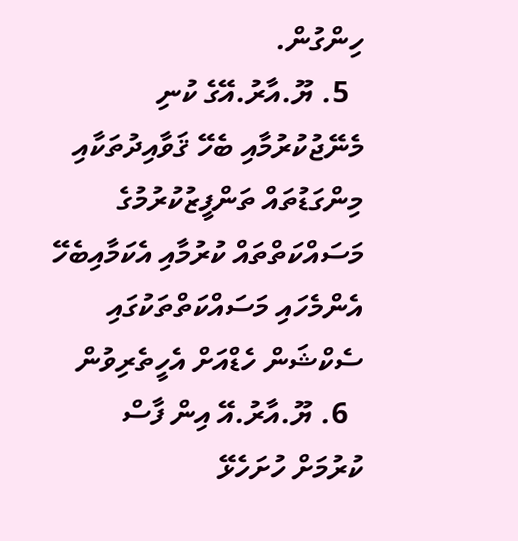ހިންގުން.
  5. ޔޫ.އާރު.އޭގެ ކުނި މެނޭޖުކުރުމާއި ބެހޭ ޤަވާއިދުތަކާއި މިންގަޑުތައް ތަންފީޒުކުރުމުގެ މަސައްކަތްތައް ކުރުމާއި އެކަމާއިބެހޭ އެންމެހައި މަސައްކަތްތަކުގައި ސެކްޝަން ހެޑްއަށް އެހީތެރިވުން
  6. ޔޫ.އާރު.އޭ އިން ފާސް ކުރުމަށް ހުށަހެޅޭ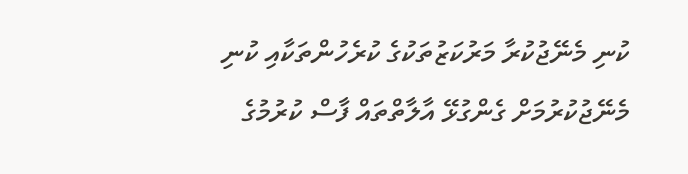ކުނި މެނޭޖުކުރާ މަރުކަޒުތަކުގެ ކުރެހުންތަކާއި ކުނި މެނޭޖުކުރުމަށް ގެންގުޅޭ އާލާތްތައް ފާސް ކުރުމުގެ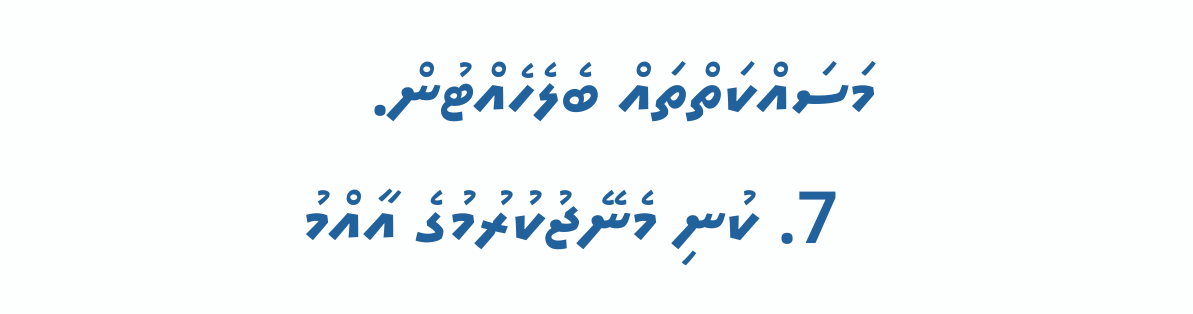މަސައްކަތްތައް ބެލެހެއްޓުން.
  7. ކުނި މެނޭޖުކުރުމުގެ އާއްމު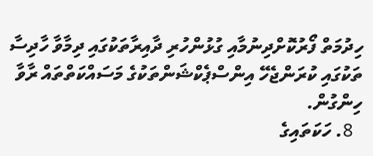ހިދުމަތް ފޯރުކޮށްދިނުމާއި ގުޅުންހުރި ދާއިރާތަކުގައި ދިމާވާ ހާދިސާ ތަކުގައި ކުރަންޖެހޭ އިންސްޕެކްޝަންތަކުގެ މަސައްކަތްތައް ރާވާ ހިންގުން.
  8. ހަކަތައިގެ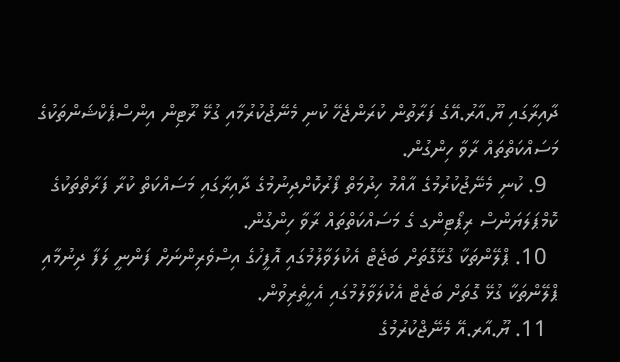ދާއިރާގައި ޔޫ.އާރު.އޭގެ ފަރާތުން ކުރަންޖެހޭ ކުނި މެނޭޖުކުރުމާއި ގުޅޭ ރޫޓިން އިންސްޕެކްޝަންތަކުގެ މަސައްކަތްތައް ރާވާ ހިންގުން.
  9. ކުނި މެނޭޖުކުރުމުގެ އާއްމު ހިދުމަތް ފޯރުކޮށްދިނުމުގެ ދާއިރާގައި މަސައްކަތް ކުރާ ފަރާތްތަކުގެ ކޮމްޕަލަޔަންސް ރިޕޯޓިންގ ގެ މަސައްކަތްތައް ރާވާ ހިންގުން.
  10. ޕްލޭންތަކާ ގުޅޭގޮތަށް ބަޖެޓް އެކުލަވާލުމުގައި އޮފީހުގެ އިސްވެރިންނަށް ފަންނީ ލަފާ ދިނުމާއި ޕްލޭންތަކާ ގުޅޭ ގޮތަށް ބަޖެޓް އެކުލަވާލުމުގައި އެހީތެރިވުން.
  11. ޔޫ.އާރ.އޭ މެނޭޖްކުރުމުގެ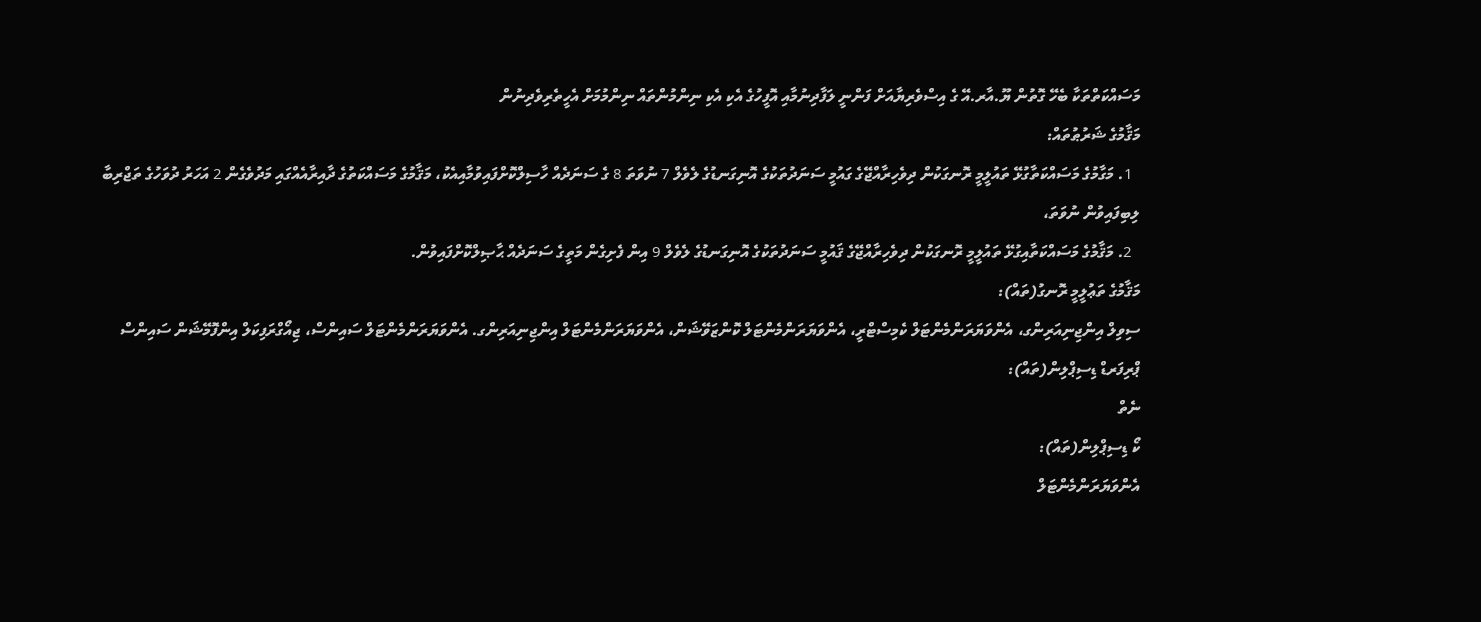މަސައްކަތްތަކާ ބެހޭ ގޮތުން ޔޫ.އާރ.އޭ ގެ އިސްވެރިޔާއަށް ފަންނީ ލަފާދިނުމާއި އޮފީހުގެ އެކި އެކި ނިންމުންތައް ނިންމުމަށް އެހީތެރިވެދިނުން
މަޤާމުގެ ޝަރުޠުތައް:
  1. މަގާމުގެ މަސައްކަތާގުޅޭ ތައުލީމީ ރޮނގަކުން ދިވެހިރާއްޖޭގެ ގައުމީ ސަނަދުތަކުގެ އޮނިގަނޑުގެ ލެވެލް 7 ނުވަތަ 8 ގެ ސަނަދެއް ހާސިލްކޮށްފައިވުމާއިއެކު، މަޤާމުގެ މަސައްކަތުގެ ދާއިރާއެއްގައި މަދުވެގެން 2 އަހަރު ދުވަހުގެ ތަޖްރިބާ ލިބިފައިވުން ނުވަތަ،
  2. މަޤާމުގެ މަސައްކަތާއިގުޅޭ ތައުލީމީ ރޮނގަކުން ދިވެހިރާއްޖޭގެ ޤައުމީ ސަނަދުތަކުގެ އޮނިގަނޑުގެ ލެވެލް 9 އިން ފެށިގެން މަތީގެ ސަނަދެއް ޙާޞިލްކޮށްފައިވުން.
މަޤާމުގެ ތަޢުލީމީ ރޮނގު(ތައް):
ސިވިލް އިންޖިނިއަރިންގ، އެންވަޔަރަންމެންޓަލް ކެމިސްޓްރީ، އެންވަޔަރަންމެންޓަލް ކޮންޒަވޭޝަން، އެންވަޔަރަންމެންޓަލް އިންޖިނިއަރިންގ. އެންވަޔަރަންމެންޓަލް ސައިންސް، ޖިއޯގްރަފިކަލް އިންފޮމޭޝަން ސައިންސް
ޕްރިފަރޑް ޑިސިޕްލިން(ތައް):
ނެތް
ކޯ ޑިސިޕްލިން(ތައް):
އެންވަޔަރަންމެންޓަލް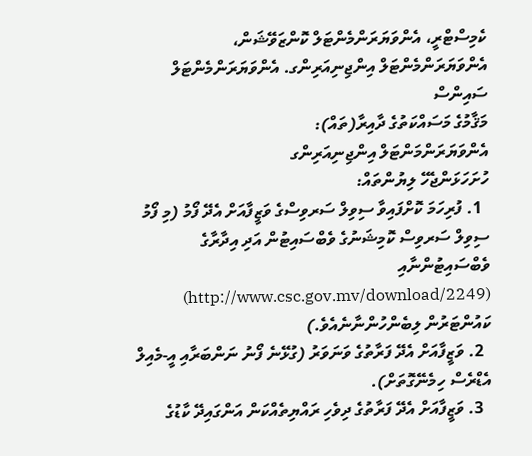ކެމިސްޓްރީ، އެންވަޔަރަންމެންޓަލް ކޮންޒަވޭޝަން، އެންވަޔަރަންމެންޓަލް އިންޖިނިއަރިންގ. އެންވަޔަރަންމެންޓަލް ސައިންސް
މަޤާމުގެ މަސައްކަތުގެ ދާއިރާ(ތައް):
އެންވަޔަރަންމަންޓަލް އިންޖިނިއަރިންގ
ހުށަހަޅަންޖެހޭ ލިޔުންތައް:
  1. ފުރިހަމަ ކޮށްފައިވާ ސިވިލް ސަރވިސްގެ ވަޒީފާއަށް އެދޭ ފޯމު (މި ފޯމު ސިވިލް ސަރވިސް ކޮމިޝަނުގެ ވެބްސައިޓުން އަދި އިދާރާގެ ވެބްސައިޓުންނާއި (http://www.csc.gov.mv/download/2249) ކައުންޓަރުން ލިބެންހުންނާނެއެވެ.)
  2. ވަޒީފާއަށް އެދޭ ފަރާތުގެ ވަނަވަރު (ގުޅޭނެ ފޯނު ނަންބަރާއި އީ-މެއިލް އެޑްރެސް ހިމެނޭގޮތަށް).
  3. ވަޒީފާއަށް އެދޭ ފަރާތުގެ ދިވެހި ރައްޔިތެއްކަން އަންގައިދޭ ކާޑުގެ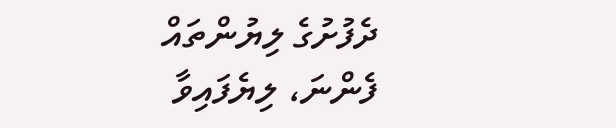ދެފުށުގެ ލިޔުންތައް ފެންނަ، ލިޔެފައިވާ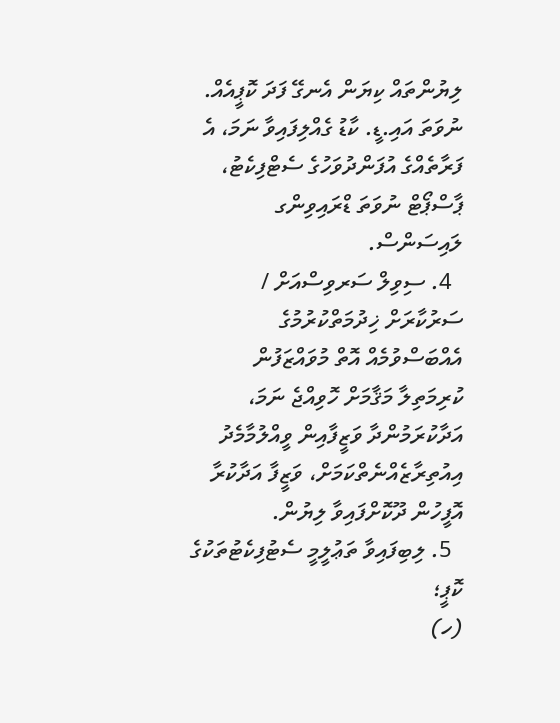ލިޔުންތައް ކިޔަން އެނގޭ ފަދަ ކޮޕީއެއް. ނުވަތަ އައި.ޑީ. ކާޑު ގެއްލިފައިވާ ނަމަ، އެ ފަރާތެއްގެ އުފަންދުވަހުގެ ސެޓްފިކެޓު، ޕާސްޕޯޓް ނުވަތަ ޑްރައިވިންގ ލައިސަންސް.
  4. ސިވިލް ސަރވިސްއަށް / ސަރުކާރަށް ޚިދުމަތްކުރުމުގެ އެއްބަސްވުމެއް އޮތް މުވައްޒަފުން ކުރިމަތިލާ މަޤާމަށް ހޮވިއްޖެ ނަމަ، އަދާކުރަމުންދާ ވަޒީފާއިން ވީއްލުމާމެދު އިއުތިރާޒެއްނެތްކަމަށް، ވަޒީފާ އަދާކުރާ އޮފީހުން ދޫކޮށްފައިވާ ލިޔުން.
  5. ލިބިފައިވާ ތަޢުލީމީ ސެޓުފިކެޓުތަކުގެ ކޮޕީ؛
(ހ)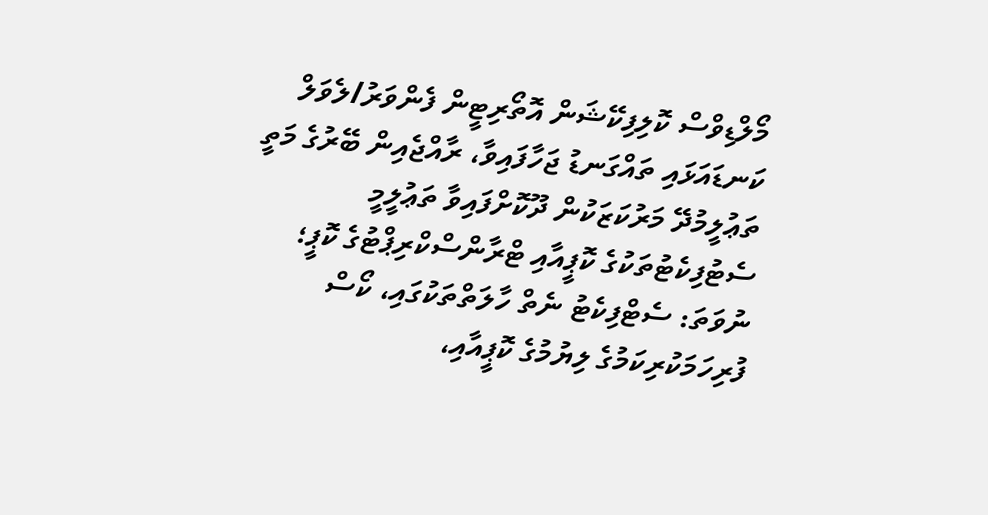މޯލްޑިވްސް ކޮލިފިކޭޝަން އޮތޯރިޓީން ފެންވަރު/ލެވަލް ކަނޑައަޅައި ތައްގަނޑު ޖަހާފައިވާ، ރާއްޖެއިން ބޭރުގެ މަތީ ތަޢުލީމުދޭ މަރުކަޒަކުން ދޫކޮށްފައިވާ ތަޢުލީމީ ސެޓުފިކެޓުތަކުގެ ކޮޕީއާއި ޓްރާންސްކްރިޕްޓުގެ ކޮޕީ؛ ނުވަތަ: ސެޓްފިކެޓު ނެތް ހާލަތްތަކުގައި، ކޯސް ފުރިހަމަކުރިކަމުގެ ލިޔުމުގެ ކޮޕީއާއި،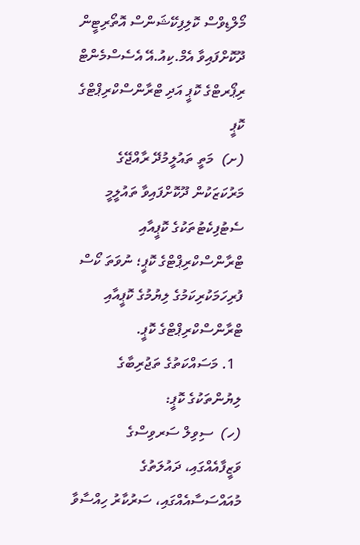މޯލްޑިވްސް ކޮލިފިކޭޝަންސް އޮތޯރިޓީން ދޫކޮށްފައިވާ އެމް.ކިއު.އޭ އެސެސްމެންޓް ރިޕޯރޓްގެ ކޮޕީ އަދި ޓްރާންސްކްރިޕްޓްގެ ކޮޕީ
(ށ)  މަތީ ތައުލީމުދޭ ރާއްޖޭގެ މަރުކަޒަކުން ދޫކޮށްފައިވާ ތައުލީމީ ސެޓުފިކެޓުތަކުގެ ކޮޕީއާއި ޓްރާންސްކްރިޕްޓްގެ ކޮޕީ؛ ނުވަތަ ކޯސް ފުރިހަމަކުރިކަމުގެ ލިޔުމުގެ ކޮޕީއާއި ޓްރާންސްކްރިޕްޓްގެ ކޮޕީ.
  1. މަސައްކަތުގެ ތަޖުރިބާގެ ލިޔުންތަކުގެ ކޮޕީ:
(ހ)  ސިވިލް ސަރވިސްގެ ވަޒީފާއެއްގައި، ދައުލަތުގެ މުއައްސަސާއެއްގައި، ސަރުކާރު ހިއްސާވާ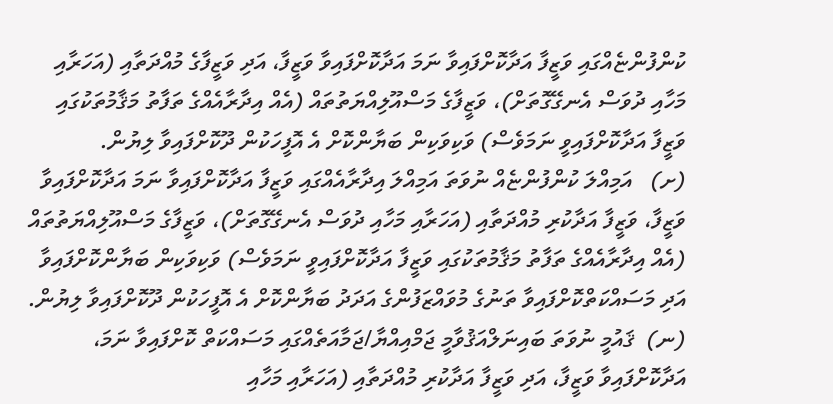ކުންފުންޏެއްގައި ވަޒީފާ އަދާކޮށްފައިވާ ނަމަ އަދާކޮށްފައިވާ ވަޒީފާ، އަދި ވަޒީފާގެ މުއްދަތާއި (އަހަރާއި މަހާއި ދުވަސް އެނގޭގޮތަށް)، ވަޒީފާގެ މަސްއޫލިއްޔަތުތައް (އެއް އިދާރާއެއްގެ ތަފާތު މަޤާމުތަކުގައި ވަޒީފާ އަދާކޮށްފައިވީ ނަމަވެސް) ވަކިވަކިން ބަޔާންކޮށް އެ އޮފީހަކުން ދޫކޮށްފައިވާ ލިޔުން.
(ށ)   އަމިއްލަ ކުންފުންޏެއް ނުވަތަ އަމިއްލަ އިދާރާއެއްގައި ވަޒީފާ އަދާކޮށްފައިވާ ނަމަ އަދާކޮށްފައިވާ ވަޒީފާ، ވަޒީފާ އަދާކުރި މުއްދަތާއި (އަހަރާއި މަހާއި ދުވަސް އެނގޭގޮތަށް)، ވަޒީފާގެ މަސްއޫލިއްޔަތުތައް (އެއް އިދާރާއެއްގެ ތަފާތު މަޤާމުތަކުގައި ވަޒީފާ އަދާކޮށްފައިވީ ނަމަވެސް) ވަކިވަކިން ބަޔާންކޮށްފައިވާ އަދި މަސައްކަތްކޮށްފައިވާ ތަނުގެ މުވައްޒަފުންގެ އަދަދު ބަޔާންކޮށް އެ އޮފީހަކުން ދޫކޮށްފައިވާ ލިޔުން.
(ނ)  ޤައުމީ ނުވަތަ ބައިނަލްއަޤުވާމީ ޖަމްއިއްޔާ/ޖަމާއަތެއްގައި މަސައްކަތް ކޮށްފައިވާ ނަމަ، އަދާކޮށްފައިވާ ވަޒީފާ، އަދި ވަޒީފާ އަދާކުރި މުއްދަތާއި (އަހަރާއި މަހާއި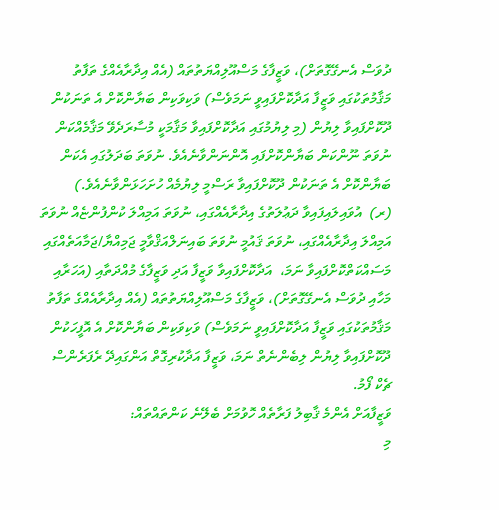ދުވަސް އެނގޭގޮތަށް)، ވަޒީފާގެ މަސްއޫލިއްޔަތުތައް (އެއް އިދާރާއެއްގެ ތަފާތު މަޤާމުތަކުގައި ވަޒީފާ އަދާކޮށްފައިވީ ނަމަވެސް) ވަކިވަކިން ބަޔާންކޮށް އެ ތަނަކުން ދޫކޮށްފައިވާ ލިޔުން (މި ލިޔުމުގައި އަދާކޮށްފައިވާ މަޤާމަކީ މުސާރަދެވޭ މަޤާމެއްކަން ނުވަތަ ނޫންކަން ބަޔާންކޮށްފައި އޮންނަންވާނެއެވެ. ނުވަތަ ބަދަލުގައި އެކަން ބަޔާންކޮށް އެ ތަނަކުން ދޫކޮށްފައިވާ ރަސްމީ ލިޔުމެއް ހުށަހަޅަންވާނެއެވެ.)
(ރ)  އުވައިލައިފައިވާ ދަޢުލަތުގެ އިދާރާއެއްގައި، ނުވަތަ އަމިއްލަ ކުންފުންޏެއް ނުވަތަ އަމިއްލަ އިދާރާއެއްގައި، ނުވަތަ ޤައުމީ ނުވަތަ ބައިނަލްއަޤްވާމީ ޖަމިއްޔާ/ޖަމާއަތެއްގައި މަސައްކަތްކޮށްފައިވާ ނަމަ،  އަދާކޮށްފައިވާ ވަޒީފާ އަދި ވަޒީފާގެ މުއްދަތާއި (އަހަރާއި މަހާއި ދުވަސް އެނގޭގޮތަށް)، ވަޒީފާގެ މަސްއޫލިއްޔަތުތައް (އެއް އިދާރާއެއްގެ ތަފާތު މަޤާމުތަކުގައި ވަޒީފާ އަދާކޮށްފައިވީ ނަމަވެސް) ވަކިވަކިން ބަޔާންކޮށް އެ އޮފީހަކުން ދޫކޮށްފައިވާ ލިޔުން ލިބެންނެތް ނަމަ، ވަޒީފާ އަދާކުރިގޮތް އަންގައިދޭ ރެފަރެންސް ޗެކް ފޯމު.
ވަޒީފާއަށް އެންމެ ޤާބިލު ފަރާތެއް ހޮވުމަށް ބެލޭނެ ކަންތައްތައް:
މި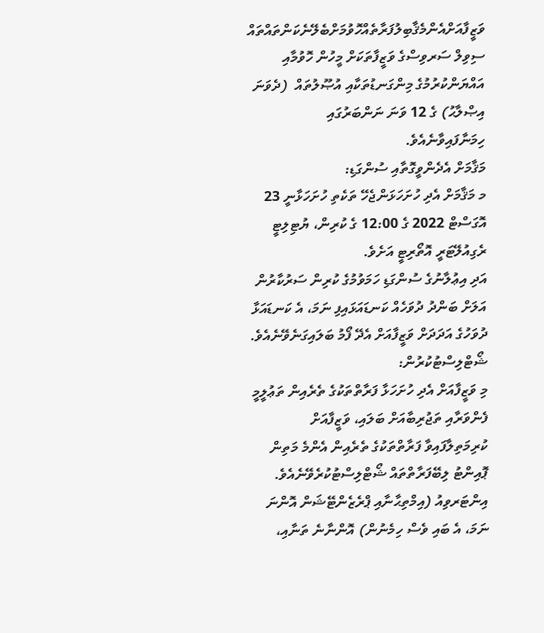ވަޒީފާއަށްއެންމެޤާބިލުފަރާތެއްހޮވުމަށްބެލޭނެކަންތައްތައް ސިވިލް ސަރވިސްގެ ވަޒީފާތަކަށް މީހުން ހޮވުމާއި އައްޔަންކުރުމުގެ މިންގަނޑުތަކާއި އުޞޫލުތައް  (ދެވަނަ އިޞްލާޙު) ގެ 12 ވަނަ ނަންބަރުގައި ހިމަނާފައިވާނެއެވެ.
މަޤާމަށް އެދެންވީގޮތާއި ސުންގަޑި:
މ މަޤާމަށް އެދި ހުށަހަޅަންޖެހޭ ތަކެތި ހުށަހަޅާނީ 23 އޮގަސްޓް 2022 ގެ 12:00 ގެ ކުރިން، ޔުޓިލިޓީ ރެގިއުލޭޓަރީ އޮތޯރިޓީ އަށެވެ.
އަދި އިޢުލާނުގެ ސުންގަޑި ހަމަވުމުގެ ކުރިން ސަރުކާރުން އަލަށް ބަންދު ދުވަހެއް ކަނޑައަޅައިފި ނަމަ، އެ ކަނޑައަޅާ ދުވަހުގެ އަދަދަށް ވަޒީފާއަށް އެދޭ ފޯމު ބަލައިގަނެވޭނެއެވެ.
ޝޯޓްލިސްޓުކުރުން:
މި ވަޒީފާއަށް އެދި ހުށަހަޅާ ފަރާތްތަކުގެ ތެރެއިން ތަޢުލީމީ ފެންވަރާއި ތަޖުރިބާއަށް ބަލައި، ވަޒީފާއަށް ކުރިމަތިލާފައިވާ ފަރާތްތަކުގެ ތެރެއިން އެންމެ މަތިން ޕޮއިންޓު ލިބޭފަރާތްތައް ޝޯޓްލިސްޓުކުރެވޭނެއެވެ.
އިންޓަރވިއު (އިމްތިޙާނާއި ޕްރެޒެންޓޭޝަން އޮންނަ ނަމަ، އެ ބައި ވެސް ހިމެނުން) އޮންނާނެ ތަނާއި،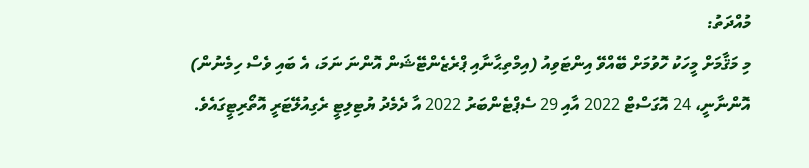މުއްދަތު:
މި މަޤާމަށް މީހަކު ހޮވުމަށް ބޭއްވޭ އިންޓަވިއު (އިމްތިޙާނާއި ޕްރެޒެންޓޭޝަން އޮންނަ ނަމަ، އެ ބައި ވެސް ހިމެނުން) އޮންނާނީ، 24 އޮގަސްޓް 2022 އާއި 29 ސެޕްޓެންބަރު 2022 އާ ދެމެދު ޔުޓިލިޓީ ރެގިއުލޭޓަރީ އޮތޯރިޓީގައެވެ.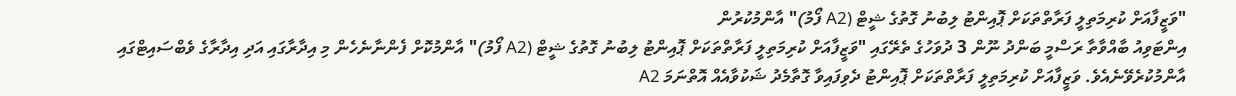"ވަޒީފާއަށް ކުރިމަތިލީ ފަރާތްތަކަށް ޕޮއިންޓު ލިބުނު ގޮތުގެ ޝީޓް (A2 ފޯމު)" އާންމުކުރުން
އިންޓަވިއު ބާއްވާތާ ރަސްމީ ބަންދު ނޫން 3 ދުވަހުގެ ތެރޭގައި "ވަޒީފާއަށް ކުރިމަތިލީ ފަރާތްތަކަށް ޕޮއިންޓު ލިބުނު ގޮތުގެ ޝީޓް (A2 ފޯމު)" އާންމުކޮށް ފެންނާނެހެން މި އިދާރާގައި އަދި އިދާރާގެ ވެބްސައިޓްގައި އާންމުކުރެވޭނެއެވެ. ވަޒީފާއަށް ކުރިމަތިލީ ފަރާތްތަކަށް ޕޮއިންޓު ދެވިފައިވާ ގޮތާމެދު ޝަކުވާއެއް އޮތްނަމަ A2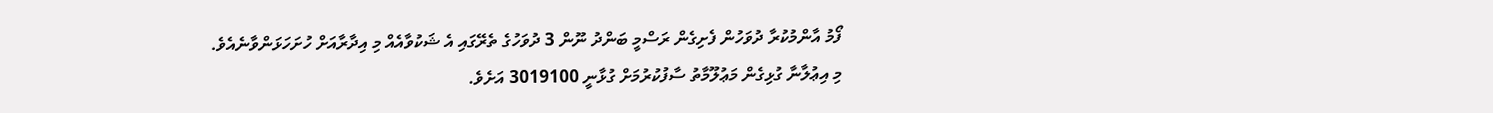ފޯމު އާންމުކުރާ ދުވަހުން ފެށިގެން ރަސްމީ ބަންދު ނޫން 3 ދުވަހުގެ ތެރޭގައި އެ ޝަކުވާއެއް މި އިދާރާއަށް ހުށަހަޅަންވާނެއެވެ.
މި އިޢުލާނާ ގުޅިގެން މަޢުލޫމާތު ސާފުކުރުމަށް ގުޅާނީ 3019100 އަށެވެ.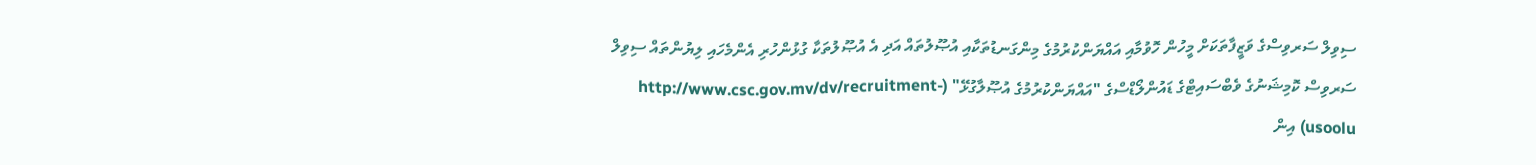ސިވިލް ސަރވިސްގެ ވަޒީފާތަކަށް މީހުން ހޮވުމާއި އައްޔަންކުރުމުގެ މިންގަނޑުތަކާއި އުޞޫލުތައް އަދި އެ އުޞޫލުތަކާ ގުޅުންހުރި އެންމެހައި ލިޔުންތައް ސިވިލް ސަރވިސް ކޮމިޝަނުގެ ވެބްސައިޓްގެ ޑައުންލޯޑްސްގެ "އައްޔަންކުރުމުގެ އުޞޫލާގުޅޭ" (http://www.csc.gov.mv/dv/recruitment-usoolu) އިން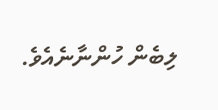ލިބެން ހުންނާނެއެވެ.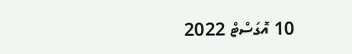10 އޮގަސްޓް 2022